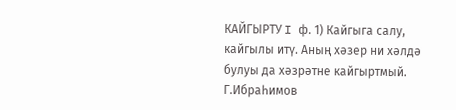КАЙГЫРТУ I ф. 1) Кайгыга салу, кайгылы итү. Аның хәзер ни хәлдә булуы да хәзрәтне кайгыртмый. Г.Ибраһимов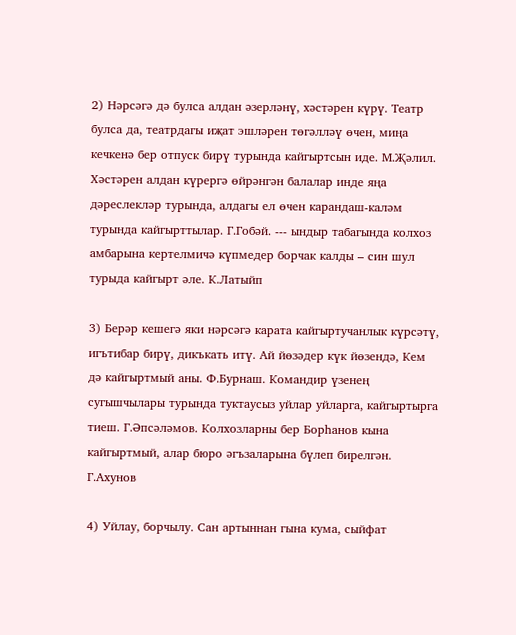2) Нәрсәгә дә булса алдан әзерләнү, хәстәрен күрү. Театр булса да, театрдагы иҗат эшләрен төгәлләү өчен, миңа кечкенә бер отпуск бирү турында кайгыртсын иде. М.Җәлил. Хәстәрен алдан күрергә өйрәнгән балалар инде яңа дәреслекләр турында, алдагы ел өчен карандаш-каләм турында кайгырттылар. Г.Гобәй. --- ындыр табагында колхоз амбарына кертелмичә күпмедер борчак калды – син шул турыда кайгырт әле. К.Латыйп

3) Берәр кешегә яки нәрсәгә карата кайгыртучанлык күрсәтү, игътибар бирү, дикъкать итү. Ай йөзәдер күк йөзендә, Кем дә кайгыртмый аны. Ф.Бурнаш. Командир үзенең сугышчылары турында туктаусыз уйлар уйларга, кайгыртырга тиеш. Г.Әпсәләмов. Колхозларны бер Борһанов кына кайгыртмый, алар бюро әгъзаларына бүлеп бирелгән. Г.Ахунов

4) Уйлау, борчылу. Сан артыннан гына кума, сыйфат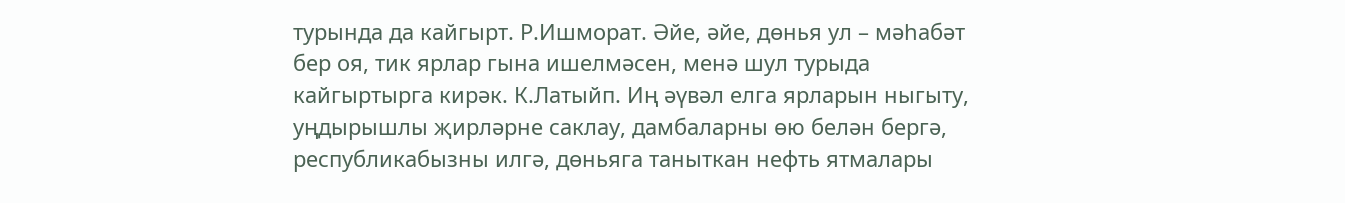турында да кайгырт. Р.Ишморат. Әйе, әйе, дөнья ул – мәһабәт бер оя, тик ярлар гына ишелмәсен, менә шул турыда кайгыртырга кирәк. К.Латыйп. Иң әүвәл елга ярларын ныгыту, уңдырышлы җирләрне саклау, дамбаларны өю белән бергә, республикабызны илгә, дөньяга таныткан нефть ятмалары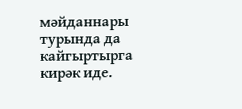мәйданнары турында да кайгыртырга кирәк иде.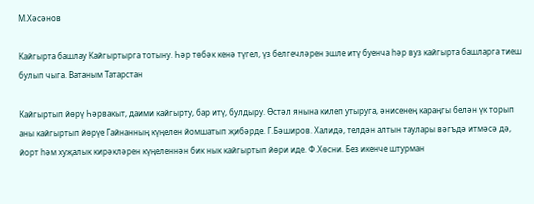М.Хәсәнов

Кайгырта башлау Кайгыртырга тотыну. Һәр төбәк кенә түгел, үз белгечләрен эшле итү буенча һәр вуз кайгырта башларга тиеш булып чыга. Ватаным Татарстан

Кайгыртып йөрү Һәрвакыт, даими кайгырту, бар итү, булдыру. Өстәл янына килеп утыруга, әнисенең караңгы белән үк торып аны кайгыртып йөрүе Гайнанның күңелен йомшатып җибәрде. Г.Бәширов. Халидә, телдән алтын таулары вәгъдә итмәсә дә, йорт һәм хуҗалык кирәкләрен күңеленнән бик нык кайгыртып йөри иде. Ф.Хөсни. Без икенче штурман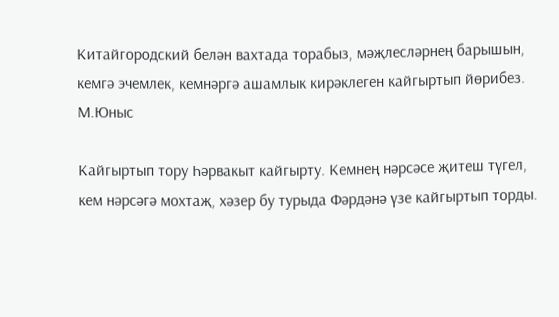Китайгородский белән вахтада торабыз, мәҗлесләрнең барышын, кемгә эчемлек, кемнәргә ашамлык кирәклеген кайгыртып йөрибез. М.Юныс

Кайгыртып тору Һәрвакыт кайгырту. Кемнең нәрсәсе җитеш түгел, кем нәрсәгә мохтаҗ, хәзер бу турыда Фәрдәнә үзе кайгыртып торды.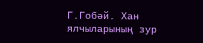Г.Гобәй. Хан ялчыларының зур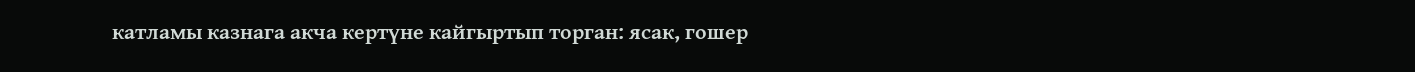катламы казнага акча кертүне кайгыртып торган: ясак, гошер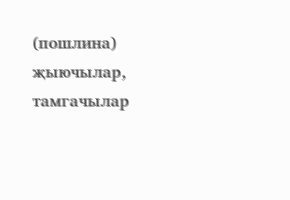(пошлина) җыючылар, тамгачылар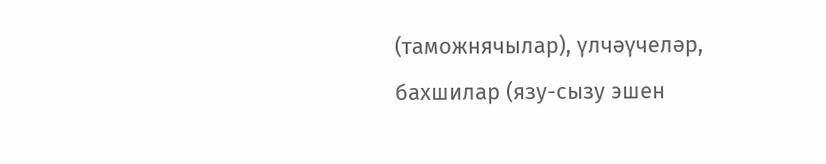(таможнячылар), үлчәүчеләр, бахшилар (язу-сызу эшен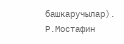башкаручылар). Р.Мостафин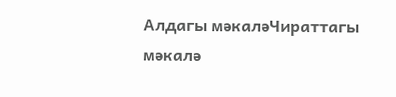Алдагы мәкаләЧираттагы мәкалә